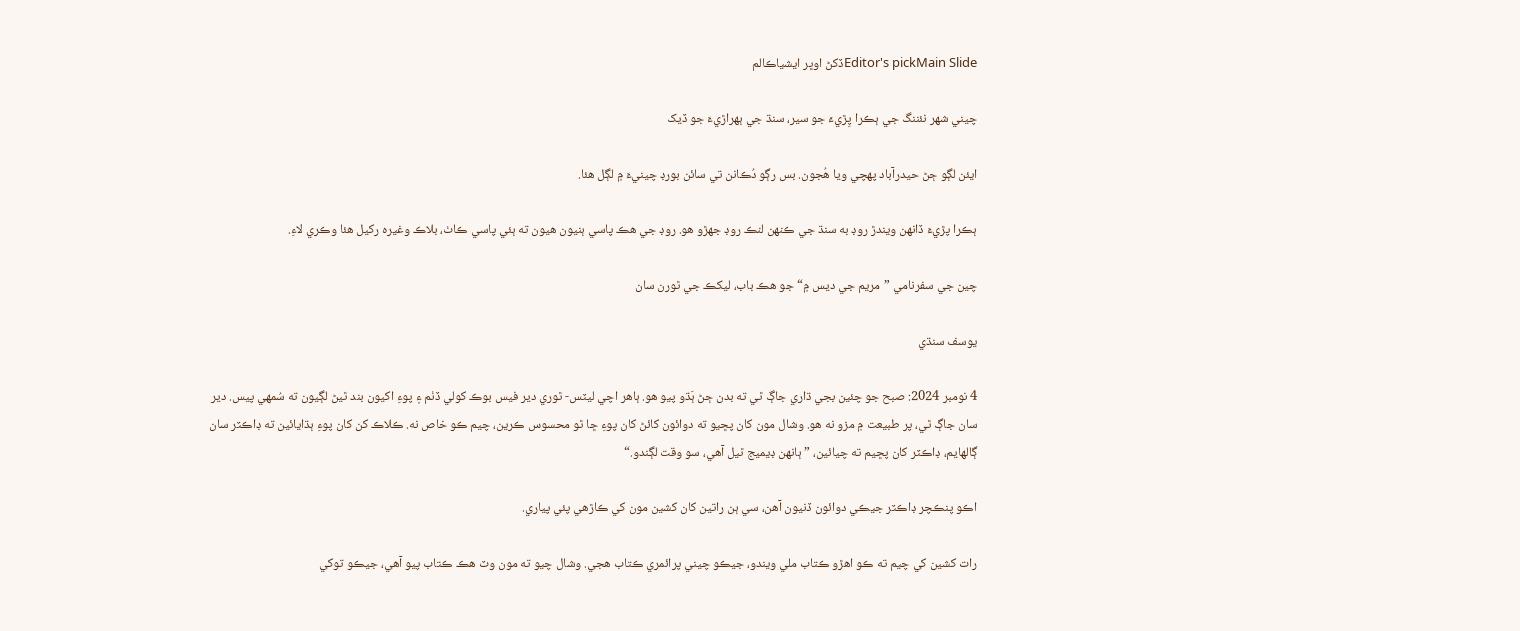Editor's pickMain Slideڏکڻ اوڀر ايشياڪالم

چيني شھر نئننگ جي ٻڪرا پِڙيءَ جو سير، سنڌ جي ٻھراڙيءَ جو ڏيک

ايئن لڳو ڄڻ حيدرآباد پھچي ويا ھُجون. بس رڳو دُڪانن تي سائن بورڊ چينيءَ ۾ لڳل ھئا.

ٻڪرا پڙيءَ ڏانھن ويندڙ روڊ به سنڌ جي ڪنھن لنڪ روڊ جھڙو هو. روڊ جي هڪ پاسي ٻنيون هيون ته ٻئي پاسي ڪاٺ، بلاڪ وغيره رکيل هئا وڪري لاءِ.

چين جي سفرنامي ”مريم جي ديس ۾“ جو ھڪ باب، ليکڪ جي ٿورن سان

يوسف سنڌي

4 نومبر 2024: صبح جو چئين بجي ڌاري جاڳ ٿي ته بدن ڄڻ ٻَڌو پيو هو. ٻاهر اچي ليٽس- ٿوري دير فيس بوڪ کولي ڏٺم ۽ پوءِ اکيون بند ٿيڻ لڳيون ته سُمھي پيس. دير سان جاڳ ٿي، پر طبيعت ۾ مزو نه هو. وشال مون کان پڇيو ته دوائون کائڻ کان پوءِ ڇا ٿو محسوس ڪرين، چيم ڪو خاص نه. ڪلاڪ کن کان پوءِ ٻڌايائين ته ڊاڪٽر سان ڳالهايم، ڊاڪٽر کان پڇيم ته چيائين، ”ٻانھن ڊيميج ٿيل آهي، سو وقت لڳندو.“

اڪو پنڪچر ڊاڪٽر جيڪي دوائون ڏنيون آهن، سي ٻن راتين کان کشين مون کي ڪاڙهي پئي پياري.

رات کشين کي چيم ته ڪو اهڙو ڪتاب ملي ويندو، جيڪو چيني پرائمري ڪتاب هجي. وشال چيو ته مون وٽ هڪ ڪتاب پيو آهي، جيڪو توکي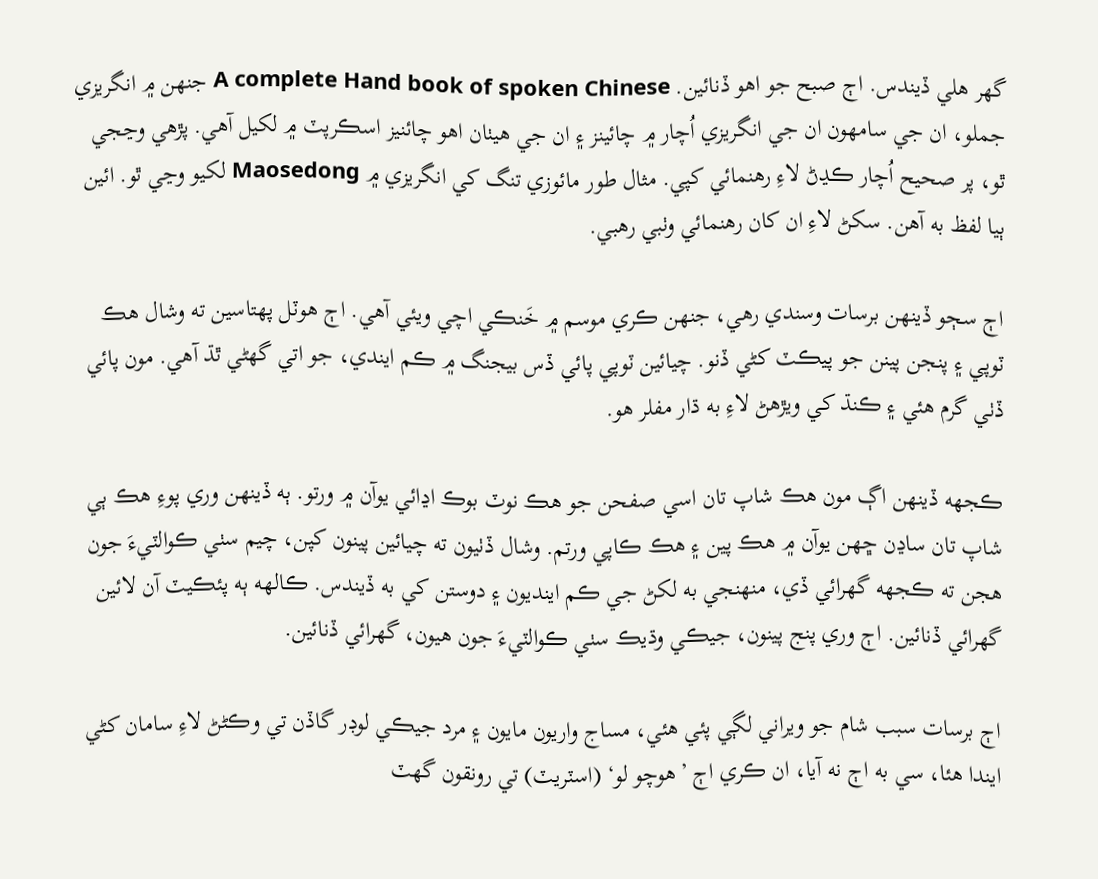گهر هلي ڏيندس. اڄ صبح جو اهو ڏنائين. A complete Hand book of spoken Chinese جنھن ۾ انگريزي جملو، ان جي سامھون ان جي انگريزي اُچار ۾ چائينز ۽ ان جي هيٺان اهو چائنيز اسڪرپٽ ۾ لکيل آهي. پڙهي وڃجي ٿو، پر صحيح اُچار ڪڍڻ لاءِ رهنمائي کپي. مثال طور مائوزي تنگ کي انگريزي ۾ Maosedong لکيو وڃي ٿو. ائين ٻيا لفظ به آهن. سکڻ لاءِ ان کان رهنمائي وٺبي رهبي.

اڄ سڄو ڏينھن برسات وسندي رهي، جنھن ڪري موسم ۾ خَنڪي اچي ويئي آهي. اڄ هوٽل پھتاسين ته وشال هڪ ٽوپي ۽ پنجن پينن جو پيڪٽ کڻي ڏنو. چيائين ٽوپي پائي ڏس بيجنگ ۾ ڪم ايندي، جو اتي گهڻي ٿڌ آهي. مون پائي ڏٺي گرم هئي ۽ ڪنڌ کي ويڙهڻ لاءِ به ڌار مفلر هو.

ڪجهه ڏينھن اڳ مون هڪ شاپ تان اسي صفحن جو هڪ نوٽ بوڪ اڍائي يوآن ۾ ورتو. ٻه ڏينھن وري پوءِ هڪ ٻي شاپ تان ساڍن ڇھن يوآن ۾ هڪ پين ۽ هڪ ڪاپي ورتم. وشال ڏٺيون ته چيائين پينون کپن، چيم سٺي ڪوالٽيءَ جون هجن ته ڪجهه گهرائي ڏي، منھنجي به لکڻ جي ڪم اينديون ۽ دوستن کي به ڏيندس. ڪالهه ٻه پئڪيٽ آن لائين گهرائي ڏنائين. اڄ وري پنج پينون، جيڪي وڌيڪ سٺي ڪوالٽيءَ جون هيون، گهرائي ڏنائين.

اڄ برسات سبب شام جو ويراني لڳي پئي هئي، مساج واريون مايون ۽ مرد جيڪي لوڊر گاڏن تي وڪڻڻ لاءِ سامان کڻي ايندا هئا، سي به اڄ نه آيا، ان ڪري اڄ ’هوچو لو‘ (اسٽريٽ) تي رونقون گهٽ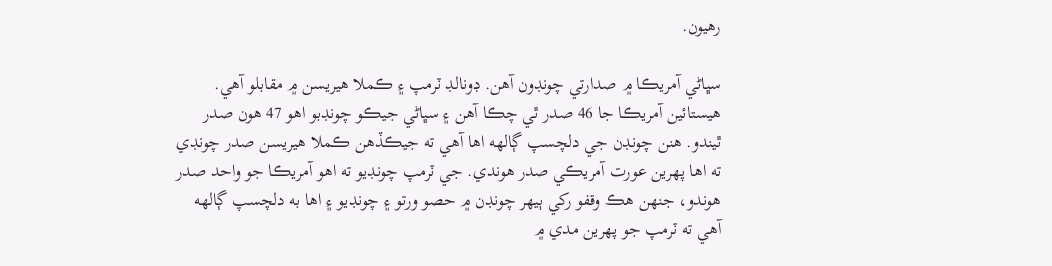رهيون.

سڀاڻي آمريڪا ۾ صدارتي چونڊون آهن. ڊونالڊ ٽرمپ ۽ ڪملا هيريسن ۾ مقابلو آهي. هيستائين آمريڪا جا 46 صدر ٿي چڪا آهن ۽ سڀاڻي جيڪو چونڊبو اهو 47 هون صدر ٿيندو. هنن چونڊن جي دلچسپ ڳالهه اها آهي ته جيڪڏهن ڪملا هيريسن صدر چونڊي ته اها پھرين عورت آمريڪي صدر هوندي. جي ٽرمپ چونڊيو ته اهو آمريڪا جو واحد صدر هوندو، جنھن هڪ وقفو رکي ٻيھر چونڊن ۾ حصو ورتو ۽ چونڊيو ۽ اها به دلچسپ ڳالهه آهي ته ٽرمپ جو پھرين مدي ۾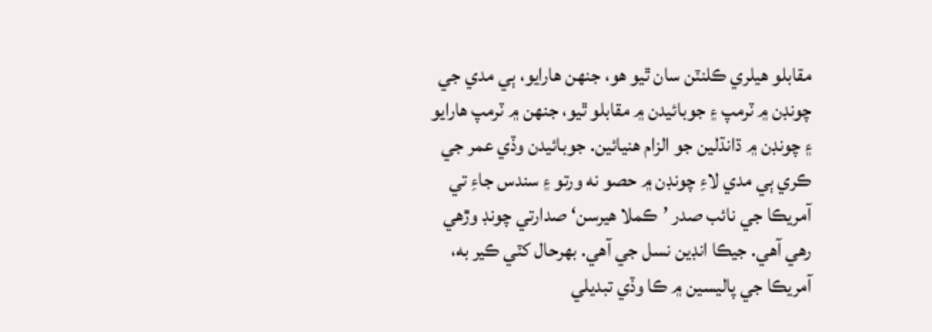مقابلو هيلري ڪلنٽن سان ٿيو هو، جنھن هارايو، ٻي مدي جي چونڊن ۾ ٽرمپ ۽ جوبائيدن ۾ مقابلو ٿيو، جنھن ۾ ٽرمپ هارايو ۽ چونڊن ۾ ڌانڌلين جو الزام هنيائين. جوبائيدن وڏي عمر جي ڪري ٻي مدي لاءِ چونڊن ۾ حصو نه ورتو ۽ سندس جاءِ تي آمريڪا جي نائب صدر ’ڪملا هيرسن‘ صدارتي چونڊ وڙهي رهي آهي. جيڪا انڊين نسل جي آهي. بھرحال کٽي ڪير به، آمريڪا جي پاليسين ۾ ڪا وڏي تبديلي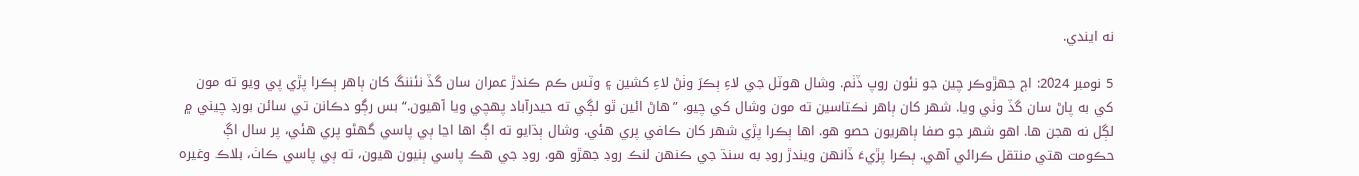نه ايندي.

5 نومبر 2024: اڄ جھڙوڪر چين جو نئون روپ ڏٺم. وشال هوٽل جي لاءِ ٻڪرَ وٺڻ لاءِ کشين ۽ وٽس ڪم ڪندڙ عمران سان گڏ نئننگ کان ٻاهر ٻڪرا پڙي پي ويو ته مون کي به پاڻ سان گڏ وٺي ويا. شھر کان ٻاهر نڪتاسين ته مون وشال کي چيو، ”هاڻ ائين ٿو لڳي ته حيدرآباد پھچي ويا آهيون.“ بس رڳو دڪانن تي سائن بورڊ چيني ۾ لڳل نه هجن ها. اهو شھر جو صفا ٻاهريون حصو هو. اها ٻڪرا پڙي شھر کان ڪافي پري هئي. وشال ٻڌايو ته اڳ اها اڃا ٻي پاسي گهڻو پري هئي، پر سال اڳ حڪومت هتي منتقل ڪرائي آهي. ٻڪرا پڙيءَ ڏانھن ويندڙ روڊ به سنڌ جي ڪنھن لنڪ روڊ جھڙو هو. روڊ جي هڪ پاسي ٻنيون هيون، ته ٻي پاسي ڪاٺ، بلاڪ وغيره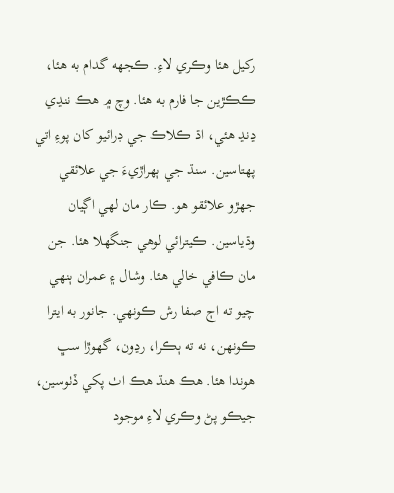رکيل هئا وڪري لاءِ. ڪجهه گدام به هئا، ڪڪڙين جا فارم به هئا. وچ ۾ هڪ ننڍي ڍنڍ هئي، اڌ ڪلاڪ جي ڊرائيو کان پوءِ اتي پھتاسين. سنڌ جي ٻھراڙيءَ جي علائقي جھڙو علائقو هو. ڪار مان لھي اڳيان وڌياسين. ڪيترائي لوهي جنگهلا هئا. جن مان ڪافي خالي هئا. وشال ۽ عمران ٻنھي چيو ته اڄ صفا رش ڪونهي. جانور به ايترا ڪونھن، نه ته ٻڪرا، رڍون، گهوڙا سڀ هوندا هئا. هڪ هنڌ هڪ اٺ پکي ڏٺوسين، جيڪو پڻ وڪري لاءِ موجود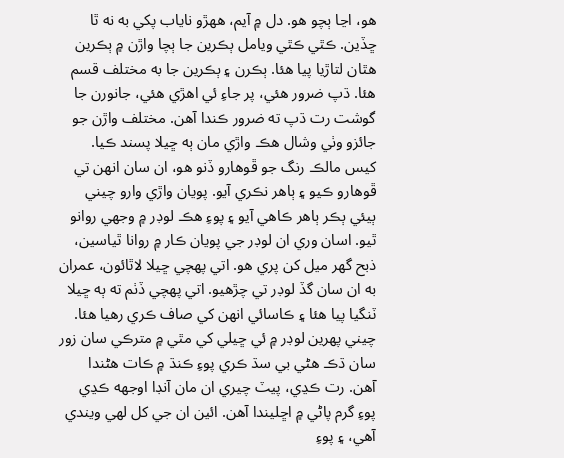هو، اڃا ٻچو هو. دل ۾ آيم، هھڙو ناياب پکي به نه ٿا ڇڏين. ڪٿي ڪٿي ويامل ٻڪرين جا ٻچا واڙن ۾ ٻڪرين هٿان لتاڙيا پيا هئا. ٻڪرن ۽ ٻڪرين جا به مختلف قسم هئا. ڌپ ضرور هئي، پر جاءِ ئي اهڙي هئي، جانورن جا گوشت رت ڌپ ته ضرور ڪندا آهن. مختلف واڙن جو جائزو وٺي وشال هڪ واڙي مان ٻه ڇيلا پسند ڪيا. کيس مالڪ رنگ جو ڦوهارو ڏنو هو، ان سان انهن تي ڦوهارو ڪيو ۽ ٻاهر نڪري آيو. پويان واڙي وارو چيني ٻيئي ٻڪر ٻاهر ڪاهي آيو ۽ پوءِ هڪ لوڊر ۾ وجهي روانو ٿيو. اسان وري ان لوڊر جي پويان ڪار ۾ روانا ٿياسين، ذبح گهر ميل کن پري هو. اتي پھچي ڇيلا لاٿائون، عمران به ان سان گڏ لوڊر تي چڙهيو. اتي پھچي ڏٺم ته ٻه ڇيلا ٽنگيا پيا هئا ۽ ڪاسائي انهن کي صاف ڪري رهيا هئا. چيني پھرين لوڊر ۾ ئي ڇيلي کي مٿي ۾ مترڪي سان زور سان ڌڪ هڻي بي سڌ ڪري پوءِ ڪنڌ ۾ ڪات هڻندا آهن. رت ڪڍي، پيٽ چيري ان مان آنڊا اوجهه ڪڍي پوءِ گرم پاڻي ۾ اڇليندا آهن. ائين ان جي کل لھي ويندي آهي، ۽ پوءِ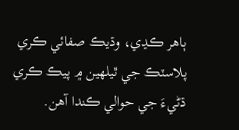ٻاهر ڪڍي، وڌيڪ صفائي ڪري پلاسٽڪ جي ٿيلهين ۾ پيڪ ڪري ڌڻيءَ جي حوالي ڪندا آهن.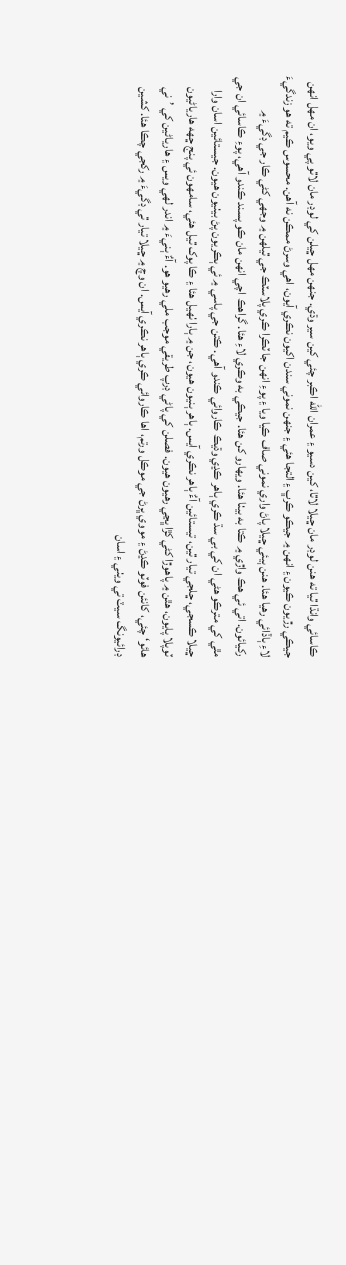ڪاسائي وانڌا ٿيا ته هنن لوڊر مان ڇيلا لاٿا، کين دسيو ۽ عمران الله اڪبر چئي کين سير وڌي. جنھن مھل ڇيلن کي لوڊر مان لاٿو پي ويو، ان مھل انھن جيڪي رڙيون ڪيون ۽ انهن ۾ جيڪو ڪرڀ ۽ التجا هئي ۽ جنھن نموني سندن اکيون نڪري آيون، اهي وسرڻ ممڪن نه آهن. محسوس ڪيم ته هو زندگيءَ لاءِ ٻاڏائي رهيا هئا. هنن ٻيئي ڇيلا پاڻ واري نموني صاف ڪيا ويا ۽ پوءِ انهن جا ٽڪرا ڪري پلاسٽڪ جي ٿيلهن ۾ وجهي کڻي ڪار جي ڊگيءَ ۾ رکيائون. اتي ئي هڪ واڙي ۾ ڪتا به بيٺا هئا. ويھارو کن هئا. جيڪي به وڪري لاءِ هئا. گراهڪ اچي انهن مان ڪو پسند ڪندو آهي، پوءِ ڪاسائي ان جي مٿي کي مترڪو هڻي ان کي بي سڌ ڪري ٻاهر ڪڍي وڌيڪ ڪاروائي ڪندو آهي. ڪتن جي پاسي ۾ ئي ٻڪريون پڻ بيٺيون هيون. جيستائين اسان وارا ڇيلا ڪسجي، ڇلجي تيار ٿين، تيستائين آءٌ ٻاهر نڪري آيس. ٻاهر ٻنيون هيون، جن ۾ ٻارا ٺھيل هئا ۽ ڪا پوک ٿيل هئي، سامھون ئي پنج ڇھه هارياڻيون ٽوپلا پايون، هٿن ۾ پاهوڙا کڻي کڙا ڀڃي رهيون هيون. فصلن کي پاڻي ڊرپ طريقي موجب ملي رهيو هو. آءٌ ٻنيءَ ۾ اندر لھي ويس ۽ هارياڻين کي ’ني هائو‘ چئي، کانئن فوٽو ڪڍڻ ۽ مووي ڀرڻ جي موڪل ورتم، اها ڪاروائي ڪري ٻاهر نڪري آيس. ان وچ ۾ ڇيلا تيار ٿي ڊگيءَ ۾ رکجي چڪا هئا. کشين ڊرائيونگ سيٽ تي ويٺي ۽ اسان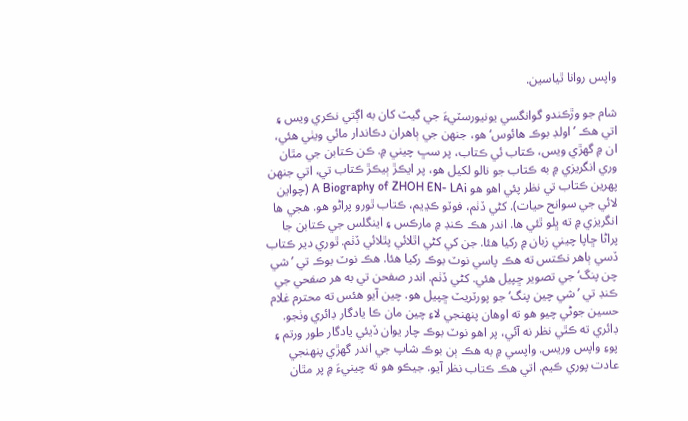واپس روانا ٿياسين.

شام جو وڙڪندو گوانگسي يونيورسٽيءَ جي گيٽ کان به اڳتي نڪري ويس ۽ اتي هڪ ’اولڊ بوڪ هائوس‘ هو، جنھن جي ٻاهران دڪاندار مائي ويٺي هئي، ان ۾ گهڙي ويس، ڪتاب ئي ڪتاب، پر سڀ چيني ۾. ڪن ڪتابن جي مٿان وري انگريزي ۾ به ڪتاب جو نالو لکيل هو، پر ايڪڙ ٻيڪڙ ڪتاب تي، اتي جنھن پھرين ڪتاب تي نظر پئي اهو هو A Biography of ZHOH EN- LAi (چواين لائي جي سوانح حيات). کڻي ڏٺم، فوٽو ڪڍيم، ڪتاب ٿورو پراڻو هو. هجي ها انگريزي ۾ ته ڀلو ٿئي ها. اندر هڪ ڪنڊ ۾ مارڪس ۽ اينگلس جي ڪتابن جا پراڻا ڇاپا چيني زبان ۾ رکيا هئا. جن کي کڻي اٿلائي پٿلائي ڏٺم. ٿوري دير ڪتاب ڏسي ٻاهر نڪتس ته هڪ پاسي نوٽ بوڪ رکيا هئا. هڪ نوٽ بوڪ تي ’شي چن پنگ‘ جي تصوير ڇپيل هئي. کڻي ڏٺم. اندر صفحن تي به هر صفحي جي ڪنڊ تي ’شي چين پنگ‘ جو پورٽريٽ ڇپيل هو. چين آيو هئس ته محترم غلام حسين جوڻي چيو هو ته اوهان پنھنجي لاءِ چين مان ڪا يادگار ڊائري وٺجو. ڊائري ته ڪٿي نظر نه آئي، پر اهو نوٽ بوڪ چار يوان ڏيئي يادگار طور ورتم ۽ پوءِ واپس وريس. واپسي ۾ به هڪ ٻن بوڪ شاپ جي اندر گهڙي پنھنجي عادت پوري ڪيم. اتي هڪ ڪتاب نظر آيو. جيڪو هو ته چينيءَ ۾ پر مٿان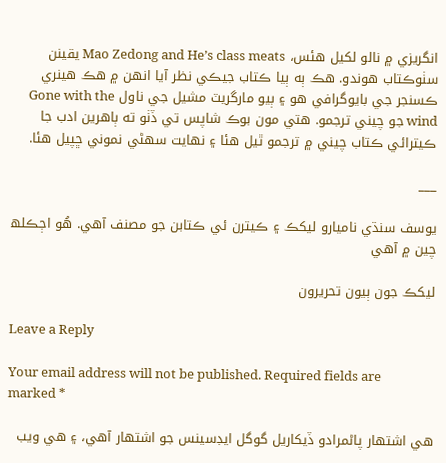انگريزي ۾ نالو لکيل هئس، Mao Zedong and He’s class meats يقينن سٺوڪتاب هوندو. هڪ ٻه ٻيا ڪتاب جيڪي نظر آيا انهن ۾ هڪ هينري ڪسنجر جي بايوگرافي هو ۽ ٻيو مارگريٽ مشيل جي ناول Gone with the wind جو چيني ترجمو. هتي مون بوڪ شاپس تي ڏٺو ته ٻاهرين ادب جا ڪيترائي ڪتاب چيني ۾ ترجمو ٿيل هئا ۽ نھايت سھڻي نموني ڇپيل هئا.

___

يوسف سنڌي ناميارو ليکڪ ۽ ڪيترن ئي ڪتابن جو مصنف آھي. ھُو اڄڪلھ چين ۾ آھي

ليکڪ جون ٻيون تحريرون

Leave a Reply

Your email address will not be published. Required fields are marked *

هي اشتهار پاڻمرادو ڏيکاريل گوگل ايڊسينس جو اشتهار آهي، ۽ هي ويب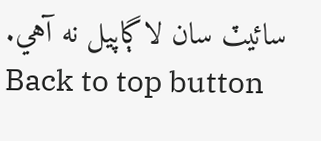سائيٽ سان لاڳاپيل نه آهي.
Back to top button